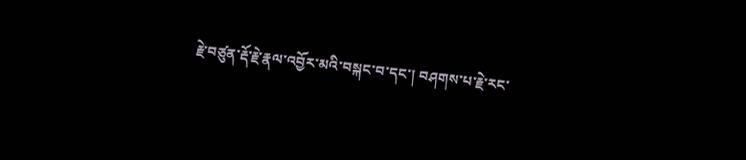རྗེ་བཙུན་རྡོ་རྗེ་རྣལ་འབྱོར་མའི་བསྐང་བ་དང་། བཤགས་པ་རྗེ་རང་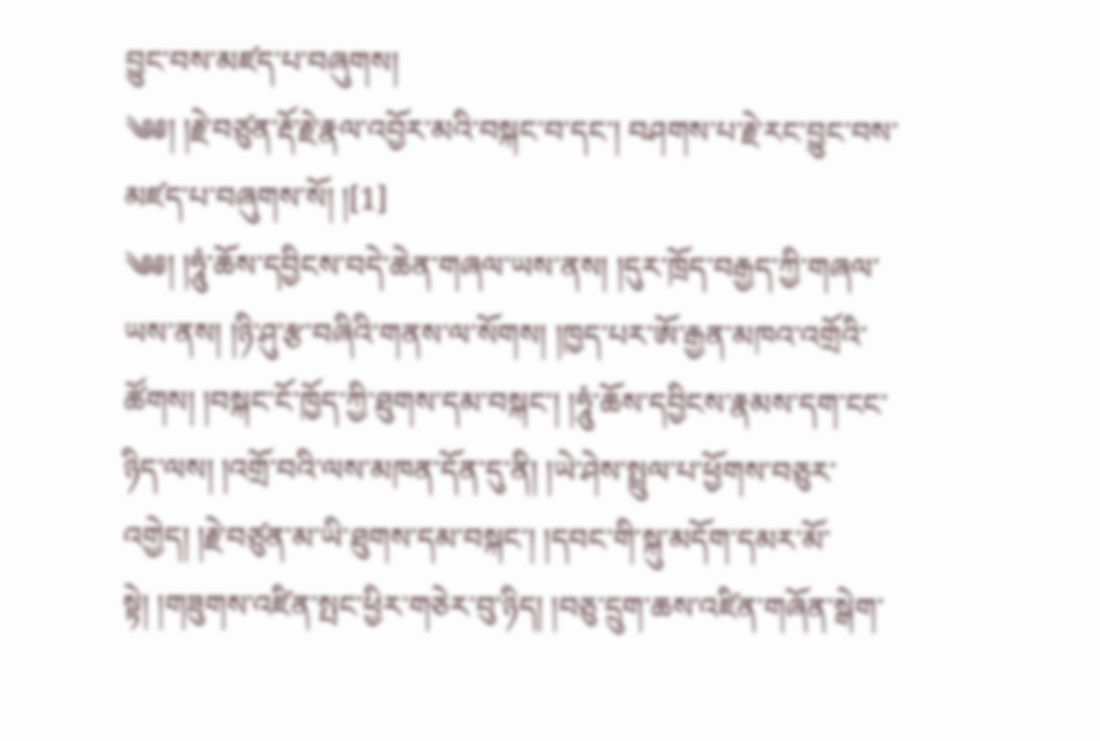བྱུང་བས་མཛད་པ་བཞུགས།
༄༅། །རྗེ་བཙུན་རྡོ་རྗེ་རྣལ་འབྱོར་མའི་བསྐང་བ་དང་། བཤགས་པ་རྗེ་རང་བྱུང་བས་མཛད་པ་བཞུགས་སོ། །[1]
༄༅། །ཧཱུཾ་ཆོས་དབྱིངས་བདེ་ཆེན་གཞལ་ཡས་ནས། །དུར་ཁྲོད་བརྒྱད་ཀྱི་གཞལ་ཡས་ནས། །ཉི་ཤུ་རྩ་བཞིའི་གནས་ལ་སོགས། །ཁྱད་པར་ཨོ་རྒྱན་མཁའ་འགྲོའི་ཚོགས། །བསྐང་ངོ་ཁྱོད་ཀྱི་ཐུགས་དམ་བསྐང་། །ཧཱུཾ་ཆོས་དབྱིངས་རྣམས་དག་ངང་ཉིད་ལས། །འགྲོ་བའི་ལས་མཁན་དོན་དུ་ནི། །ཡེ་ཤེས་སྤྲུལ་པ་ཕྱོགས་བཅུར་འགྱེད། །རྗེ་བཙུན་མ་ཡི་ཐུགས་དམ་བསྐང་། །དབང་གི་སྐུ་མདོག་དམར་མོ་སྟེ། །གཟུགས་འཛིན་སྤང་ཕྱིར་གཅེར་བུ་ཉིད། །བཅུ་དྲུག་ཆས་འཛིན་གཞོན་སྒེག་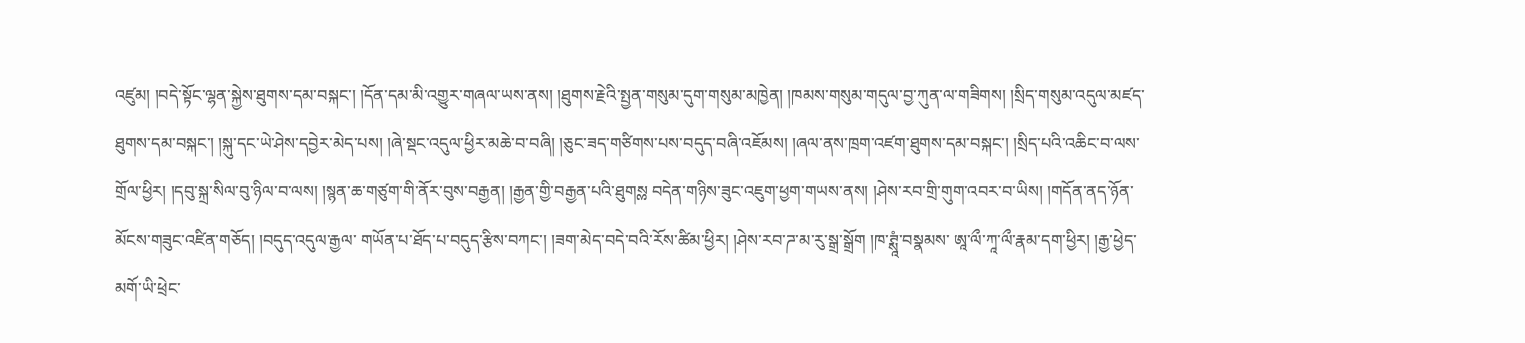འཛུམ། །བདེ་སྟོང་ལྷན་སྐྱེས་ཐུགས་དམ་བསྐང་། །དོན་དམ་མི་འགྱུར་གཞལ་ཡས་ནས། །ཐུགས་རྗེའི་སྤྱན་གསུམ་དུག་གསུམ་མཁྱེན། །ཁམས་གསུམ་གདུལ་བྱ་ཀུན་ལ་གཟིགས། །སྲིད་གསུམ་འདུལ་མཛད་ཐུགས་དམ་བསྐང་། །སྐུ་དང་ཡེ་ཤེས་དབྱེར་མེད་པས། །ཞེ་སྡང་འདུལ་ཕྱིར་མཆེ་བ་བཞི། །ཅུང་ཟད་གཙིགས་པས་བདུད་བཞི་འཇོམས། །ཞལ་ནས་ཁྲག་འཛག་ཐུགས་དམ་བསྐང་། །སྲིད་པའི་འཆིང་བ་ལས་གྲོལ་ཕྱིར། །དབུ་སྐྲ་སིལ་བུ་ཉིལ་བ་ལས། །སྙན་ཆ་གཙུག་གི་ནོར་བུས་བརྒྱན། །རྒྱན་གྱི་བརྒྱན་པའི་ཐུགསྎ བདེན་གཉིས་ཟུང་འཇུག་ཕྱག་གཡས་ནས། །ཤེས་རབ་གྲི་གུག་འབར་བ་ཡིས། །གདོན་ནད་ཉོན་མོངས་གཟུང་འཛིན་གཅོད། །བདུད་འདུལ་རྒྱལ་ གཡོན་པ་ཐོད་པ་བདུད་རྩིས་བཀང་། །ཟག་མེད་བདེ་བའི་རོས་ཚིམ་ཕྱིར། །ཤེས་རབ་ཌ་མ་རུ་སྒྲ་སྒྲོག །ཁ་ཊྶཱཾ་བསྣམས་ ཨཱ་ལྀ་ཀཱ་ལྀ་རྣམ་དག་ཕྱིར། །རྒྱ་ཕྱེད་མགོ་ཡི་ཕྲེང་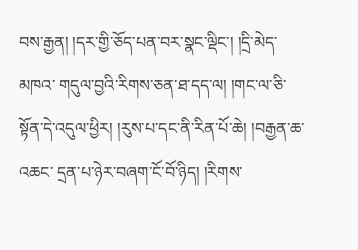བས་རྒྱན། །དར་གྱི་ཅོད་པན་བར་སྣང་ལྡིང་། །དྲི་མེད་མཁའ་ གདུལ་བྱའི་རིགས་ཅན་ཐ་དད་ལ། །གང་ལ་ཅི་སྟོན་དེ་འདུལ་ཕྱིར། །རུས་པ་དང་ནི་རིན་པོ་ཆེ། །བརྒྱན་ཆ་འཆང་ དྲན་པ་ཉེར་བཞག་ངོ་བོ་ཉིད། །རིགས་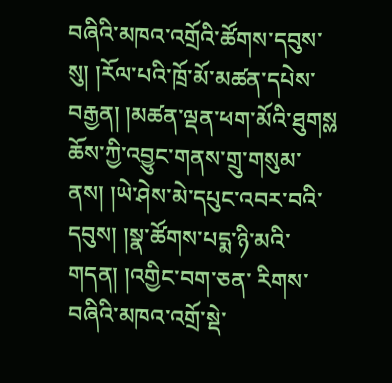བཞིའི་མཁའ་འགྲོའི་ཚོགས་དབུས་སུ། །རོལ་པའི་ཁྲོ་མོ་མཚན་དཔེས་བརྒྱན། །མཚན་ལྡན་ཕག་མོའི་ཐུགསྎ ཆོས་ཀྱི་འབྱུང་གནས་གྲུ་གསུམ་ནས། །ཡེ་ཤེས་མེ་དཔུང་འབར་བའི་དབུས། །སྣ་ཚོགས་པདྨ་ཉི་མའི་གདན། །འགྱིང་བག་ཅན་ རིགས་བཞིའི་མཁའ་འགྲོ་སྡེ་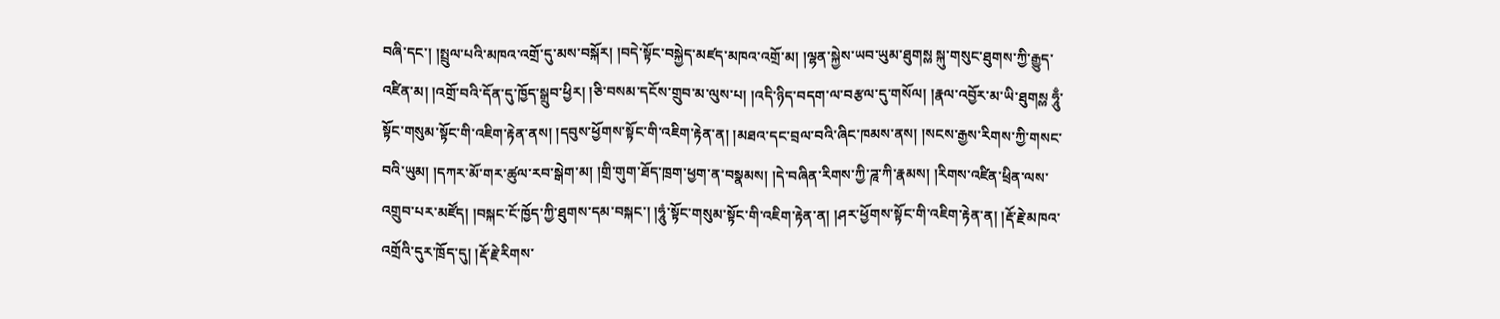བཞི་དང་། །སྤྲུལ་པའི་མཁའ་འགྲོ་དུ་མས་བསྐོར། །བདེ་སྟོང་བསྐྱེད་མཛད་མཁའ་འགྲོ་མ། །ལྷན་སྐྱེས་ཡབ་ཡུམ་ཐུགསྎ སྐུ་གསུང་ཐུགས་ཀྱི་རྒྱུད་འཛིན་མ། །འགྲོ་བའི་དོན་དུ་ཁྱོད་སྒྲུབ་ཕྱིར། །ཅི་བསམ་དངོས་གྲུབ་མ་ལུས་པ། །འདི་ཉིད་བདག་ལ་བརྩལ་དུ་གསོལ། །རྣལ་འབྱོར་མ་ཡི་ཐུགསྎ ཧཱུྃ་སྟོང་གསུམ་སྟོང་གི་འཇིག་རྟེན་ནས། །དབུས་ཕྱོགས་སྟོང་གི་འཇིག་རྟེན་ན། །མཐའ་དང་བྲལ་བའི་ཞིང་ཁམས་ནས། །སངས་རྒྱས་རིགས་ཀྱི་གསང་བའི་ཡུམ། །དཀར་མོ་གར་ཚུལ་རབ་སྒེག་མ། །གྲི་གུག་ཐོད་ཁྲག་ཕྱག་ན་བསྣམས། །དེ་བཞིན་རིགས་ཀྱི་ཌཱ་ཀི་རྣམས། །རིགས་འཛིན་ཕྲིན་ལས་འགྲུབ་པར་མཛོད། །བསྐང་ངོ་ཁྱོད་ཀྱི་ཐུགས་དམ་བསྐང་། །ཧཱུཾ་སྟོང་གསུམ་སྟོང་གི་འཇིག་རྟེན་ན། །ཤར་ཕྱོགས་སྟོང་གི་འཇིག་རྟེན་ན། །རྡོ་རྗེ་མཁའ་འགྲོའི་དུར་ཁྲོད་དུ། །རྡོ་རྗེ་རིགས་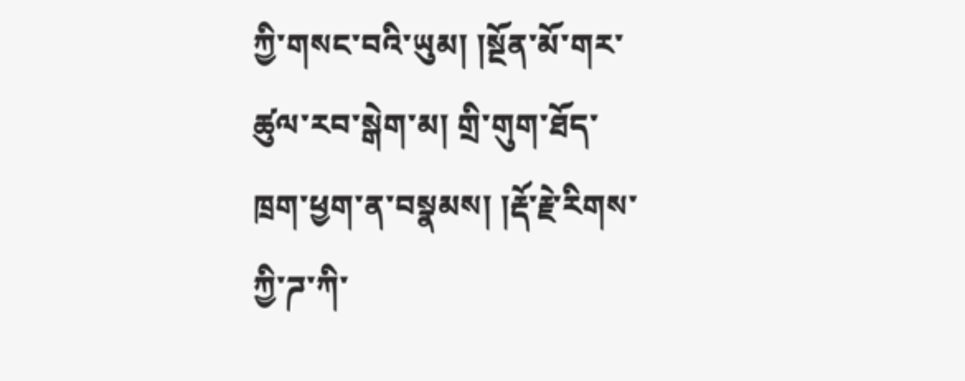ཀྱི་གསང་བའི་ཡུམ། །སྔོན་མོ་གར་ཚུལ་རབ་སྒེག་མ། གྲི་གུག་ཐོད་ཁྲག་ཕྱག་ན་བསྣམས། །རྡོ་རྗེ་རིགས་ཀྱི་ཌ་ཀི་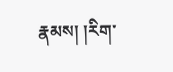རྣམས། །རིག་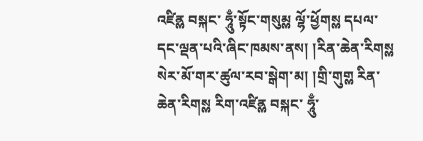འཛིནྎ བསྐང་ ཧཱུྃ་སྟོང་གསུམྎ ལྷོ་ཕྱོགསྎ དཔལ་དང་ལྡན་པའི་ཞིང་ཁམས་ནས། །རིན་ཆེན་རིགསྎ སེར་མོ་གར་ཚུལ་རབ་སྒེག་མ། །གྲི་གུགྎ རིན་ཆེན་རིགསྎ རིག་འཛིནྎ བསྐང་ ཧཱུྃ་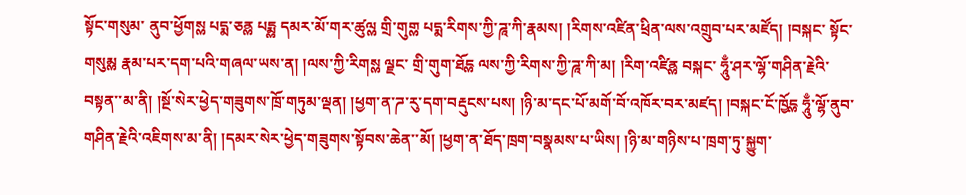སྟོང་གསུམ་ ནུབ་ཕྱོགསྎ པདྨ་ཅནྎ པདྨྎ དམར་མོ་གར་ཚུལྎ གྲི་གུགྎ པདྨ་རིགས་ཀྱི་ཌཱ་ཀི་རྣམས། །རིགས་འཛིན་ཕྲིན་ལས་འགྲུབ་པར་མཛོད། །བསྐང་ སྟོང་གསུམྎ རྣམ་པར་དག་པའི་གཞལ་ཡས་ན། །ལས་ཀྱི་རིགསྎ ལྗང་ གྲི་གུག་ཐོདྎ ལས་ཀྱི་རིགས་ཀྱི་ཌཱ་ཀི་མ། །རིག་འཛིནྎ བསྐང་ ཧཱུྃ་ཤར་ལྷོ་གཤིན་རྗེའི་བསྟན་་མ་ནི། །སྔོ་སེར་ཕྱེད་གཟུགས་ཁྲོ་གཏུམ་ལྡན། །ཕྱག་ན་ཌ་རུ་དག་བརྡུངས་པས། །ཉི་མ་དང་པོ་མགོ་བོ་འཁོར་བར་མཛད། །བསྐང་ངོ་ཁྱོདྎ ཧཱུྃ་ལྷོ་ནུབ་གཤིན་རྗེའི་འཇིགས་མ་ནི། །དམར་སེར་ཕྱེད་གཟུགས་སྟོབས་ཆེན་་མོ། །ཕྱག་ན་ཐོད་ཁྲག་བསྣམས་པ་ཡིས། །ཉི་མ་གཉིས་པ་ཁྲག་ཏུ་སྐྱུག་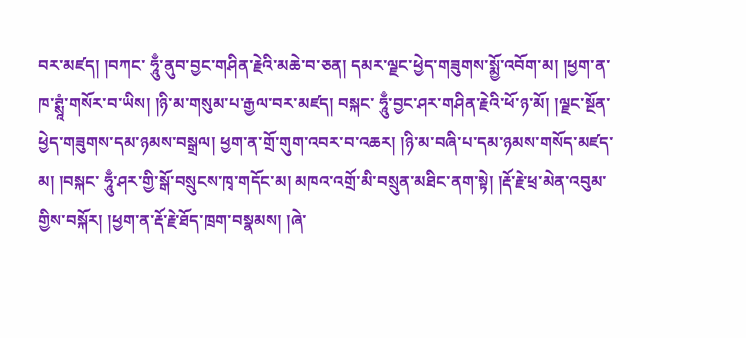བར་མཛད། །བཀང་ ཧཱུྃ་ནུབ་བྱང་གཤིན་རྗེའི་མཆེ་བ་ཅན། དམར་ལྗང་ཕྱེད་གཟུགས་སྨྱོ་འབོག་མ། །ཕྱག་ན་ཁ་ཊྶཱཾ་གསོར་བ་ཡིས། །ཉི་མ་གསུམ་པ་རྒྱལ་བར་མཛད། བསྐང་ ཧཱུྃ་བྱང་ཤར་གཤིན་རྗེའི་ཕོ་ཉ་མོ། །ལྗང་སྔོན་ཕྱེད་གཟུགས་དམ་ཉམས་བསྒྲལ། ཕྱག་ན་གྲོ་གུག་འབར་བ་འཆར། །ཉི་མ་བཞི་པ་དམ་ཉམས་གསོད་མཛད་མ། །བསྐང་ ཧཱུྃ་ཤར་གྱི་སྒོ་བསྲུངས་ཁྭ་གདོང་མ། མཁའ་འགྲོ་མི་བསྲུན་མཐིང་ནག་སྟེ། །རྡོ་རྗེ་ཕྲ་མེན་འབུམ་གྱིས་བསྐོར། །ཕྱག་ན་རྡོ་རྗེ་ཐོད་ཁྲག་བསྣམས། །ཞེ་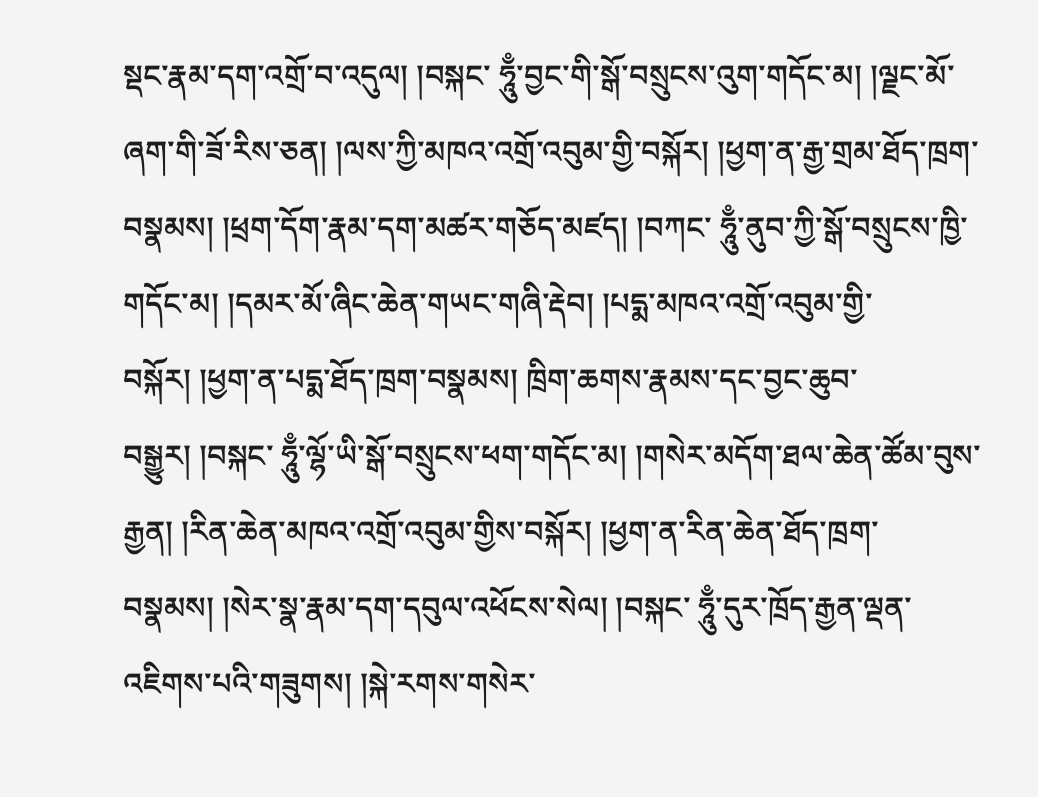སྡང་རྣམ་དག་འགྲོ་བ་འདུལ། །བསྐང་ ཧཱུྃ་བྱང་གི་སྒོ་བསྲུངས་འུག་གདོང་མ། །ལྗང་མོ་ཞག་གི་ཟོ་རིས་ཅན། །ལས་ཀྱི་མཁའ་འགྲོ་འབུམ་གྱི་བསྐོར། །ཕྱག་ན་རྒྱ་གྲམ་ཐོད་ཁྲག་བསྣམས། །ཕྲག་དོག་རྣམ་དག་མཚར་གཅོད་མཛད། །བཀང་ ཧཱུྃ་ནུབ་ཀྱི་སྒོ་བསྲུངས་ཁྱི་གདོང་མ། །དམར་མོ་ཞིང་ཆེན་གཡང་གཞི་རྡེབ། །པདྨ་མཁའ་འགྲོ་འབུམ་གྱི་བསྐོར། །ཕྱག་ན་པདྨ་ཐོད་ཁྲག་བསྣམས། ཁྲིག་ཆགས་རྣམས་དང་བྱང་ཆུབ་བསྒྱུར། །བསྐང་ ཧཱུྃ་ལྷོ་ཡི་སྒོ་བསྲུངས་ཕག་གདོང་མ། །གསེར་མདོག་ཐལ་ཆེན་ཚོམ་བུས་རྒྱན། །རིན་ཆེན་མཁའ་འགྲོ་འབུམ་གྱིས་བསྐོར། །ཕྱག་ན་རིན་ཆེན་ཐོད་ཁྲག་བསྣམས། །སེར་སྣ་རྣམ་དག་དབུལ་འཕོངས་སེལ། །བསྐང་ ཧཱུྃ་དུར་ཁྲོད་རྒྱན་ལྡན་འཇིགས་པའི་གཟུགས། །སྐེ་རགས་གསེར་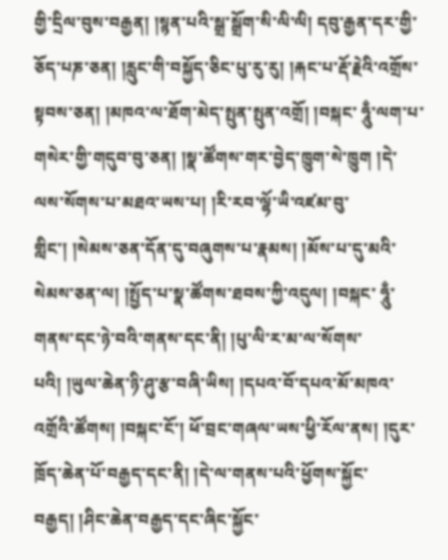གྱི་དྲིལ་བུས་བརྒྱན། །སྙན་པའི་སྒྲ་སྒྲོག་སི་ལི་ལི། དབུ་རྒྱན་དར་གྱི་ཅོད་པཎ་ཅན། །རླུང་གི་བསྐྱོད་ཅིང་པུ་རུ་རུ། །རྐང་པ་རྡོ་རྗེའི་འགྲོས་སྟབས་ཅན། །མཁའ་ལ་ཐོག་མེད་སྤུན་སྤུན་འགྲོ། །བསྐང་ ཧཱུྃ་ལག་པ་གསེར་གྱི་གདུབ་བུ་ཅན། །སྣ་ཚོགས་གར་བྱེད་ཁྱུག་སེ་ཁྱུག །དེ་ལས་སོགས་པ་མཐའ་ཡས་པ། །རི་རབ་ལྷོ་ཡི་འཛམ་བུ་གླིང་། །སེམས་ཅན་དོན་དུ་བཞུགས་པ་རྣམས། །མོས་པ་དུ་མའི་སེམས་ཅན་ལ། །སྤྱོད་པ་སྣ་ཚོགས་ཐབས་ཀྱི་འདུལ། །བསྐང་ ཧཱུྃ་གནས་དང་ཉེ་བའི་གནས་དང་ནི། །པུ་ལི་ར་མ་ལ་སོགས་པའི། །ཡུལ་ཆེན་ཉི་ཤུ་རྩ་བཞི་ཡིས། །དཔའ་བོ་དཔའ་མོ་མཁའ་འགྲོའི་ཚོགས། །བསྐང་ངོ་། ཕོ་བྲང་གཞལ་ཡས་ཕྱི་རོལ་ནས། །དུར་ཁྲོད་ཆེན་པོ་བརྒྱད་དང་ནི། །དེ་ལ་གནས་པའི་ཕྱོགས་སྐྱོང་བརྒྱད། །ཤིང་ཆེན་བརྒྱད་དང་ཞིང་སྐྱོང་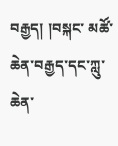བརྒྱད། །བསྐང་ མཚོ་ཆེན་བརྒྱད་དང་ཀླུ་ཆེན་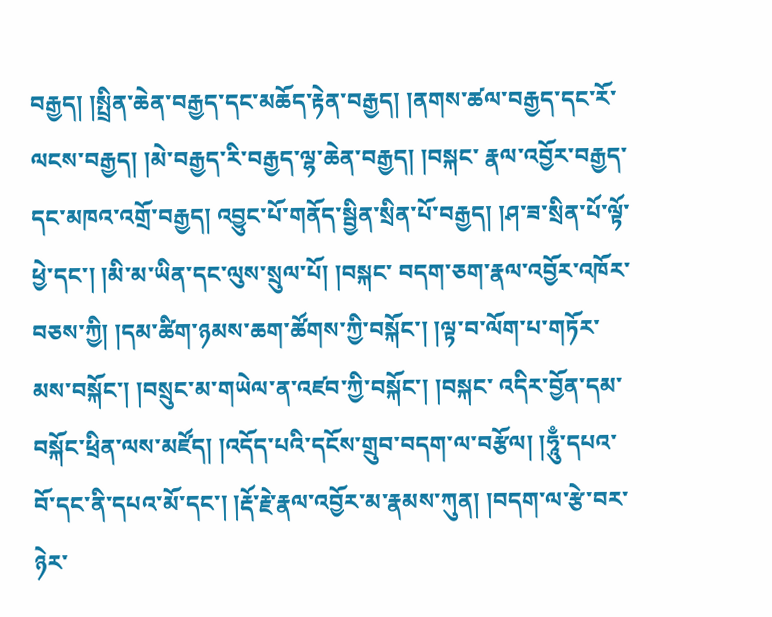བརྒྱད། །སྤྲིན་ཆེན་བརྒྱད་དང་མཆོད་རྟེན་བརྒྱད། །ནགས་ཚལ་བརྒྱད་དང་རོ་ལངས་བརྒྱད། །མེ་བརྒྱད་རི་བརྒྱད་ལྷ་ཆེན་བརྒྱད། །བསྐང་ རྣལ་འབྱོར་བརྒྱད་དང་མཁའ་འགྲོ་བརྒྱད། འབྱུང་པོ་གནོད་སྦྱིན་སྲིན་པོ་བརྒྱད། །ཤ་ཟ་སྲིན་པོ་ལྟོ་ཕྱེ་དང་། །མི་མ་ཡིན་དང་ལུས་སྲུལ་པོ། །བསྐང་ བདག་ཅག་རྣལ་འབྱོར་འཁོར་བཅས་ཀྱི། །དམ་ཚིག་ཉམས་ཆག་ཚོགས་ཀྱི་བསྐོང་། །ལྟ་བ་ལོག་པ་གཏོར་མས་བསྐོང་། །བསྲུང་མ་གཡེལ་ན་འཛབ་ཀྱི་བསྐོང་། །བསྐང་ འདིར་བྱོན་དམ་བསྐོང་ཕྲིན་ལས་མཛོད། །འདོད་པའི་དངོས་གྲུབ་བདག་ལ་བརྩོལ། །ཧཱུྃ་དཔའ་བོ་དང་ནི་དཔའ་མོ་དང་། །རྡོ་རྗེ་རྣལ་འབྱོར་མ་རྣམས་ཀུན། །བདག་ལ་རྩེ་བར་ཉེར་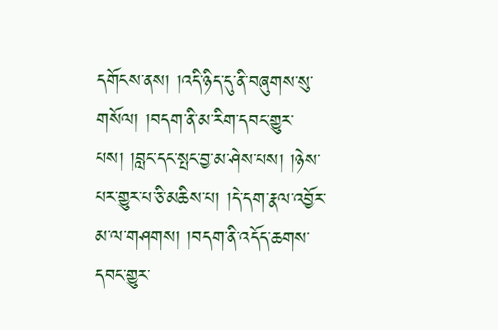དགོངས་ནས། །འདི་ཉིད་དུ་ནི་བཞུགས་སུ་གསོལ། །བདག་ནི་མ་རིག་དབང་གྱུར་པས། །བླང་དང་སྤང་བྱ་མ་ཤེས་པས། །ཉེས་པར་གྱུར་པ་ཅི་མཆིས་པ། །དེ་དག་རྣལ་འབྱོར་མ་ལ་གཤགས། །བདག་ནི་འདོད་ཆགས་དབང་གྱུར་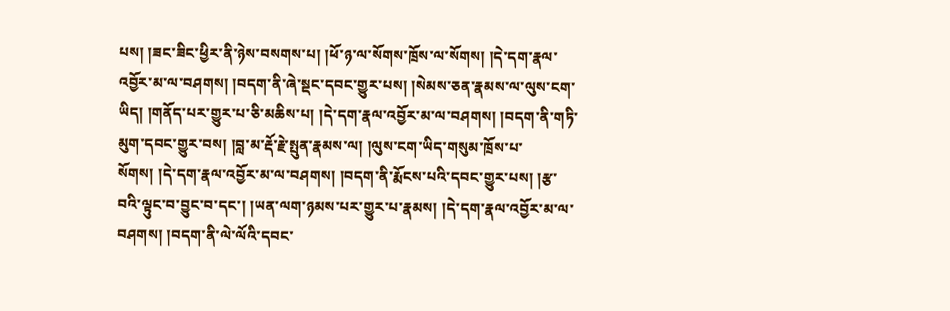པས། །ཟང་ཟིང་ཕྱིར་ནི་ཉེས་བསགས་པ། །ཕོ་ཉ་ལ་སོགས་ཁྲོས་ལ་སོགས། །དེ་དག་རྣལ་འབྱོར་མ་ལ་བཤགས། །བདག་ནི་ཞེ་སྡང་དབང་གྱུར་པས། །སེམས་ཅན་རྣམས་ལ་ལུས་ངག་ཡིད། །གནོད་པར་གྱུར་པ་ཅི་མཆིས་པ། །དེ་དག་རྣལ་འབྱོར་མ་ལ་བཤགས། །བདག་ནི་གཏི་མུག་དབང་གྱུར་བས། །བླ་མ་རྡོ་རྗེ་སྤུན་རྣམས་ལ། །ལུས་ངག་ཡིད་གསུམ་ཁྲོས་པ་སོགས། །དེ་དག་རྣལ་འབྱོར་མ་ལ་བཤགས། །བདག་ནི་རྨོངས་པའི་དབང་གྱུར་པས། །རྩ་བའི་ལྟུང་བ་བྱུང་བ་དང་། །ཡན་ལག་ཉམས་པར་གྱུར་པ་རྣམས། །དེ་དག་རྣལ་འབྱོར་མ་ལ་བཤགས། །བདག་ནི་ལེ་ལོའི་དབང་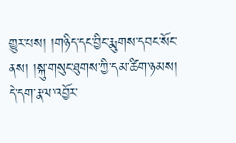གྱུར་པས། །གཉིད་དང་བྱིང་རྨུགས་དབང་སོང་ནས། །སྐུ་གསུང་ཐུགས་ཀྱི་དམ་ཚིག་ཉམས། དེ་དག་རྣལ་འབྱོར་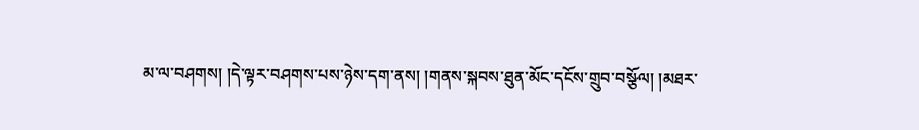མ་ལ་བཤགས། །དེ་ལྟར་བཤགས་པས་ཉེས་དག་ནས། །གནས་སྐབས་ཐུན་མོང་དངོས་གྲུབ་བསྩོལ། །མཐར་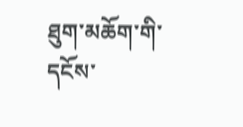ཐུག་མཆོག་གི་དངོས་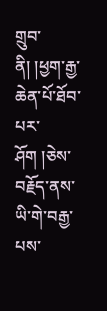གྲུབ་ནི། །ཕྱག་རྒྱ་ཆེན་པོ་ཐོབ་པར་ཤོག །ཅེས་བརྗོད་ནས་ཡི་གེ་བརྒྱ་པས་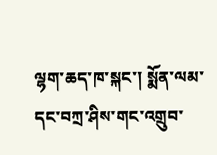ལྷག་ཆད་ཁ་སྐང་། སྨོན་ལམ་དང་བཀྲ་ཤིས་གང་འགྲུབ་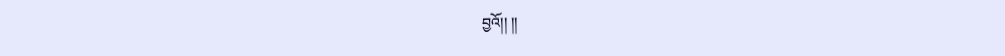བྱའོ།། །།